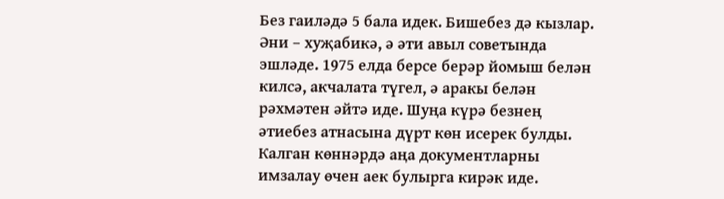Без гаиләдә 5 бала идек. Бишебез дә кызлар. Әни – хуҗабикә, ә әти авыл советында эшләде. 1975 елда берсе берәр йомыш белән килсә, акчалата түгел, ә аракы белән рәхмәтен әйтә иде. Шуңа күрә безнең әтиебез атнасына дүрт көн исерек булды. Калган көннәрдә аңа документларны имзалау өчен аек булырга кирәк иде.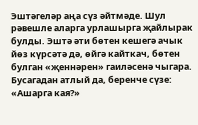Эштәгеләр аңа сүз әйтмәде. Шул рәвешле аларга урлашырга җайлырак булды. Эштә әти бөтен кешегә ачык йөз күрсәтә дә, өйгә кайткач, бөтен булган «җеннәрен» гаиләсенә чыгара. Бусагадан атлый да, беренче сүзе: «Ашарга кая?»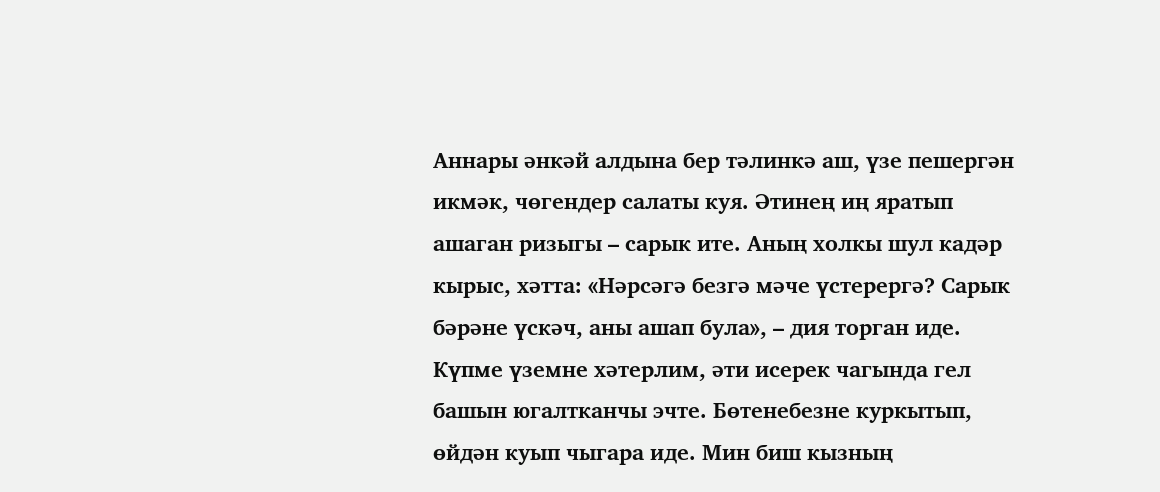Аннары әнкәй алдына бер тәлинкә аш, үзе пешергән икмәк, чөгендер салаты куя. Әтинең иң яратып ашаган ризыгы – сарык ите. Аның холкы шул кадәр кырыс, хәтта: «Нәрсәгә безгә мәче үстерергә? Сарык бәрәне үскәч, аны ашап була», – дия торган иде. Күпме үземне хәтерлим, әти исерек чагында гел башын югалтканчы эчте. Бөтенебезне куркытып, өйдән куып чыгара иде. Мин биш кызның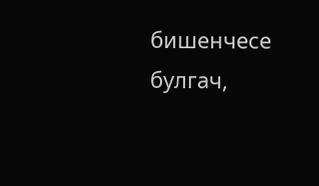бишенчесе булгач,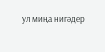ул миңа нигәдер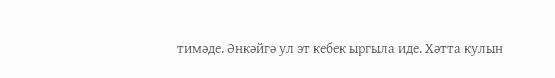тимәде. Әнкәйгә ул эт кебек ыргыла иде. Хәтта кулын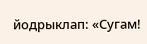йодрыклап: «Сугам!